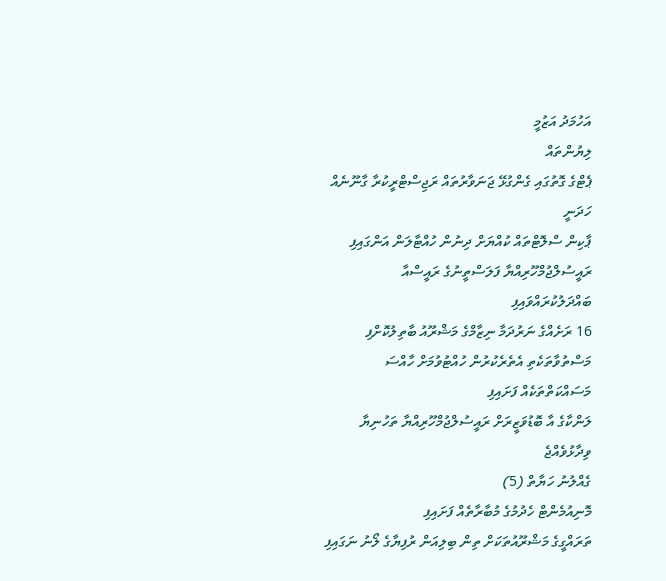އަހުމަދު އަޒުމީ
ލިޔުންތައް
ޕެޓްގެ ގޮތުގައި ގެންގުޅޭ ޖަނަވާރުތައް ރަޖިސްޓްރީކުރާ ގާނޫނެއް ހަދަނީ
ޕާކިން ސްލޮޓްތައް ކުއްޔަށް ދިނުން ހުއްޓާލަން އަންގައިފި
ރައީސުލްޖުމްހޫރިއްޔާ ފަލަސްތީނުގެ ރައީސްއާ ބައްދަލުކުރައްވައިފި
16 ރަށެއްގެ ނަރުދަމާ ނިޒާމްގެ މަޝްރޫއު ބާތިލުކޮށްފި
މަސްތުވާތަކެތި އެތެރެކުރުން ހުއްޓުވުމަށް ހާއްސަ މަސައްކަތްތަކެއް ފަށައިފި
ލަންކާގެ އާ ބޮޑުވަޒީރަށް ރައީސުލްޖުމްހޫރިއްޔާ ތަހުނިޔާ ވިދާޅުވެއްޖެ
ގެއްލުނު ހަޔާތް (5)
މޮނިއުމެންޓް ހެދުމުގެ މުބާރާތެއް ފަށައިފި
ތަރައްގީގެ މަޝްރޫއުތަކަށް ތިން ބިލިއަން ރުފިޔާގެ ލޯނު ނަގައިފި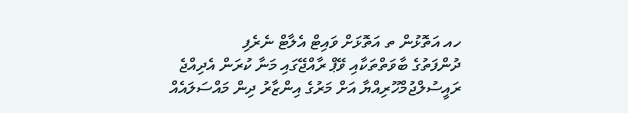ހއ އަތޮޅުން ތ އަތޮޅަށް ވައިޓް އެލާޓް ނެރެފި
ދުންފަތުގެ ބާވަތްތަކާއި ވޭޕް ރާއްޖޭގައި މަނާ ކުރަން އެދިއްޖެ
ރައީސުލްޖުމްހޫރިއްޔާ އަށް މަރުގެ އިންޒާރު ދިން މައްސަލައެއް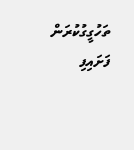ތަހުގީގުކުރަން ފަށައިފި